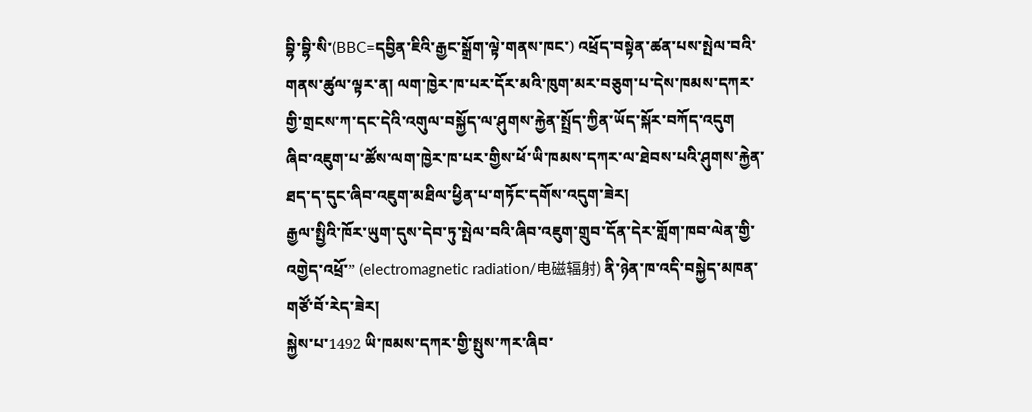བྷི་བྷི་སི་(BBC=དབྱིན་ཇིའི་རྒྱང་སྒྲོག་ལྟེ་གནས་ཁང་) འཕྲོད་བསྟེན་ཚན་པས་སྤེལ་བའི་གནས་ཚུལ་ལྟར་ན། ལག་ཁྱེར་ཁ་པར་དོར་མའི་ཁུག་མར་བཅུག་པ་དེས་ཁམས་དཀར་གྱི་གྲངས་ཀ་དང་དེའི་འགུལ་བསྐྱོད་ལ་ཤུགས་རྐྱེན་སྤྲོད་ཀྱིན་ཡོད་སྐོར་བཀོད་འདུག  ཞིབ་འཇུག་པ་ཚོས་ལག་ཁྱེར་ཁ་པར་གྱིས་ཕོ་ཡི་ཁམས་དཀར་ལ་ཐེབས་པའི་ཤུགས་རྐྱེན་ཐད་ད་དུང་ཞིབ་འཇུག་མཐིལ་ཕྱིན་པ་གཏོང་དགོས་འདུག་ཟེར།
རྒྱལ་སྤྱིའི་ཁོར་ཡུག་དུས་དེབ་ཏུ་སྤེལ་བའི་ཞིབ་འཇུག་གྲུབ་དོན་དེར་གློག་ཁབ་ལེན་གྱི་འགྱེད་འཕྲོ་” (electromagnetic radiation/电磁辐射) ནི་ཉེན་ཁ་འདི་བསྐྱེད་མཁན་གཙོ་བོ་རེད་ཟེར།
སྐྱེས་པ་1492 ཡི་ཁམས་དཀར་གྱི་སྤུས་ཀར་ཞིབ་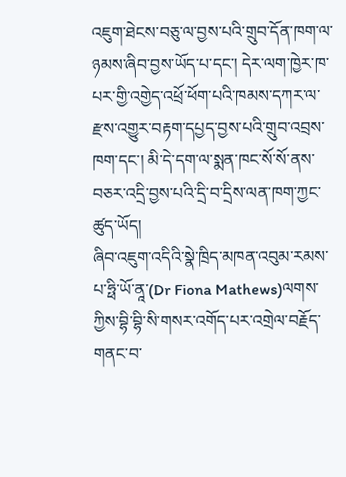འཇུག་ཐེངས་བཅུ་ལ་བྱས་པའི་གྲུབ་དོན་ཁག་ལ་ཉམས་ཞིབ་བྱས་ཡོད་པ་དང་། དེར་ལག་ཁྱེར་ཁ་པར་གྱི་འགྱེད་འཕྲོ་ཕོག་པའི་ཁམས་དཀར་ལ་རྫས་འགྱུར་བརྟག་དཔྱད་བྱས་པའི་གྲུབ་འབྲས་ཁག་དང་། མི་དེ་དག་ལ་སྨན་ཁང་སོ་སོ་ནས་བཅར་འདྲི་བྱས་པའི་དྲི་བ་དྲིས་ལན་ཁག་ཀྱང་ཚུད་ཡོད།
ཞིབ་འཇུག་འདིའི་སྣེ་ཁྲིད་མཁན་འབུམ་རམས་པ་ཧྥི་ཡོ་ནཱ་(Dr Fiona Mathews)ལགས་ཀྱིས་བྷི་བྷི་སི་གསར་འགོད་པར་འགྲེལ་བརྗོད་གནང་བ་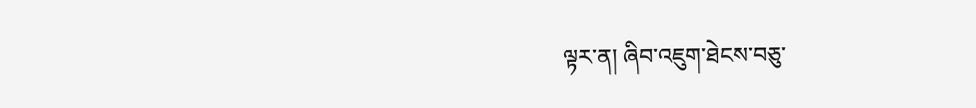ལྟར་ན། ཞིབ་འཇུག་ཐེངས་བཅུ་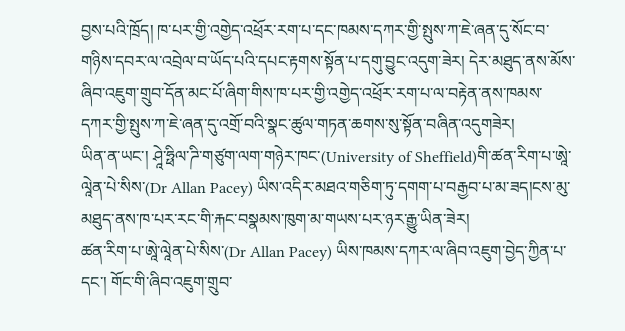བྱས་པའི་ཁྲོད། ཁ་པར་གྱི་འགྱེད་འཕྲོར་རག་པ་དང་ཁམས་དཀར་གྱི་སྤུས་ཀ་ཇེ་ཞན་དུ་སོང་བ་གཉིས་དབར་ལ་འབྲེལ་བ་ཡོད་པའི་དཔང་རྟགས་སྟོན་པ་དགུ་བྱུང་འདུག་ཟེར། དེར་མཐུད་ནས་མོས་ཞིབ་འཇུག་གྲུབ་དོན་མང་པོ་ཞིག་གིས་ཁ་པར་གྱི་འགྱེད་འཕྲོར་རག་པ་ལ་བརྟེན་ནས་ཁམས་དཀར་གྱི་སྤུས་ཀ་ཇེ་ཞན་དུ་འགྲོ་བའི་སྣང་ཚུལ་གཏན་ཆགས་སུ་སྟོན་བཞིན་འདུགཟེར།
ཡིན་ན་ཡང་། ཤཱེ་ཧྥིལ་ཌི་གཙུག་ལག་གཉེར་ཁང་(University of Sheffield)གི་ཚན་རིག་པ་ཨཱེ་ལཱེན་པེ་སིས་(Dr Allan Pacey) ཡིས་འདིར་མཐའ་གཅིག་ཏུ་དགག་པ་བརྒྱབ་པ་མ་ཟད།ངས་མུ་མཐུད་ནས་ཁ་པར་རང་གི་རྐང་བསྣམས་ཁུག་མ་གཡས་པར་ཉར་རྒྱུ་ཡིན་ཟེར།
ཚན་རིག་པ་ཨཱེ་ལཱེན་པེ་སིས་(Dr Allan Pacey) ཡིས་ཁམས་དཀར་ལ་ཞིབ་འཇུག་བྱེད་ཀྱིན་པ་དང་། གོང་གི་ཞིབ་འཇུག་གྲུབ་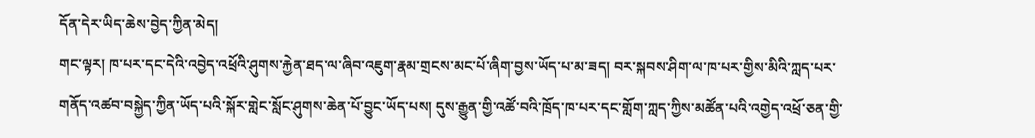དོན་དེར་ཡིད་ཆེས་བྱེད་ཀྱིན་མེད།
གང་ལྟར། ཁ་པར་དང་དེའི་འབྱེད་འཕྲོའི་ཤུགས་རྐྱེན་ཐད་ལ་ཞིབ་འཇུག་རྣམ་གྲངས་མང་པོ་ཞིག་བྱས་ཡོད་པ་མ་ཟད། བར་སྐབས་ཤིག་ལ་ཁ་པར་གྱིས་མིའི་ཀླད་པར་གནོད་འཚབ་བསྐྱེད་ཀྱིན་ཡོད་པའི་སྐོར་གླེང་སློང་ཤུགས་ཆེན་པོ་བྱུང་ཡོད་པས། དུས་རྒྱུན་གྱི་འཚོ་བའི་ཁྲོད་ཁ་པར་དང་གློག་ཀླད་ཀྱིས་མཚོན་པའི་འགྱེད་འཕྲོ་ཅན་གྱི་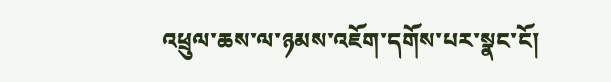འཕྲུལ་ཆས་ལ་ཉམས་འཇོག་དགོས་པར་སྣང་ངོ།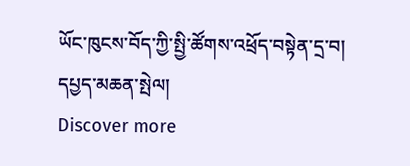ཡོང་ཁུངས་བོད་ཀྱི་སྤྱི་ཚོགས་འཕྲོད་བསྟེན་དྲ་བ།
དཔྱད་མཆན་སྤེལ།
Discover more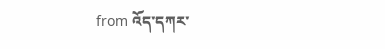from འོད་དཀར་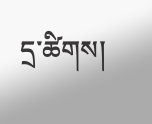དྲ་ཚིགས།